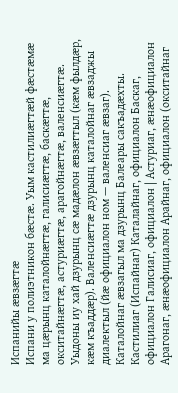Испанийы æвзæгтæ
Испани у полиэтникон бæстæ. Уым кастилиæгтæй фæстæмæ ма цæрынц каталойнæгтæ, галисиæгтæ, баскæгтæ, окситайнæгтæ, астуриæгтæ, арагойнæгтæ, валенсиæгтæ. Уыдоны иу хай дзурынц сæ мадæлон æвзæгтыл (кæм фылдæр, кæм къаддæр). Валенсиæгтæ дзурынц каталойнаг æвзаджы диалектыл (йæ официалон ном — валенсиаг æвзаг). Каталойнаг æвзагыл ма дзурынц Балеары сакъадæхты.
Кастилиаг (Испайнаг) Каталайнаг, официалон Баскаг, официалон Галисиаг, официалон | Астуриаг, æнæофициалон Арагонаг, æнæофициалон Арайнаг, официалон (окситайнаг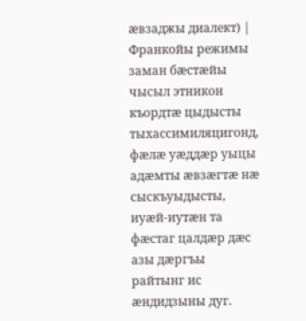æвзаджы диалект) |
Франкойы режимы заман бæстæйы чысыл этникон къордтæ цыдысты тыхассимиляцигонд, фæлæ уæддæр уыцы адæмты æвзæгтæ нæ сыскъуыдысты, иуæй-иутæн та фæстаг цалдæр дæс азы дæргъы райтынг ис æндидзыны дуг.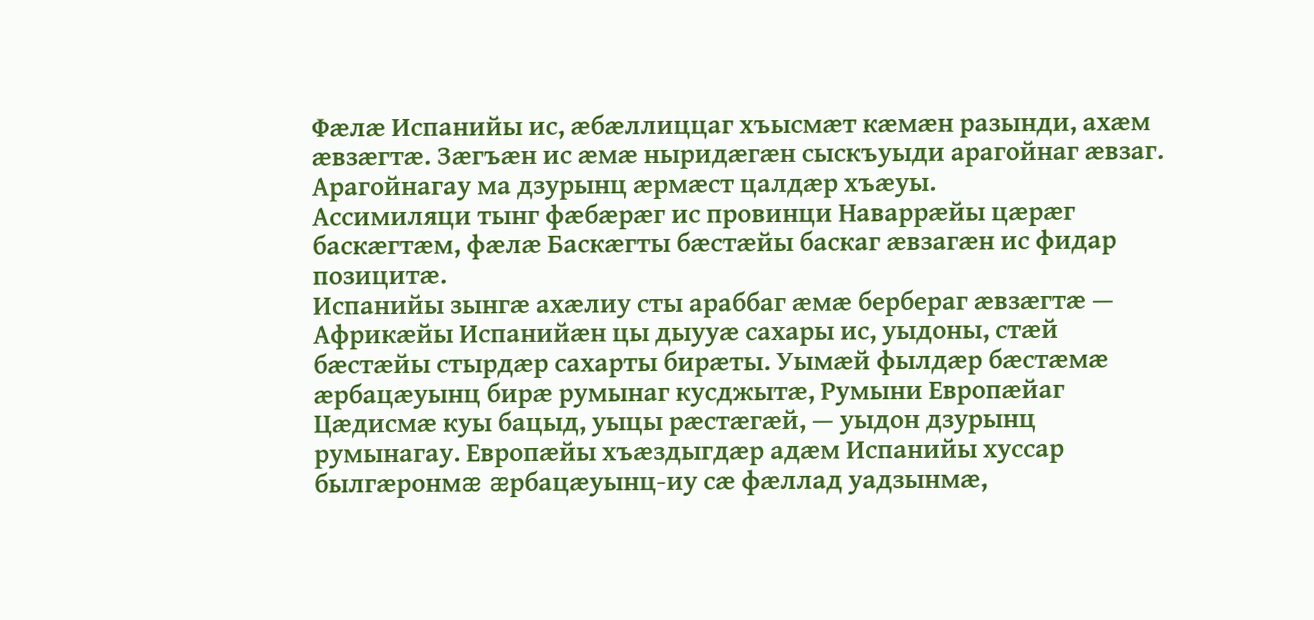Фæлæ Испанийы ис, æбæллиццаг хъысмæт кæмæн разынди, ахæм æвзæгтæ. Зæгъæн ис æмæ ныридæгæн сыскъуыди арагойнаг æвзаг. Арагойнагау ма дзурынц æрмæст цалдæр хъæуы.
Ассимиляци тынг фæбæрæг ис провинци Наваррæйы цæрæг баскæгтæм, фæлæ Баскæгты бæстæйы баскаг æвзагæн ис фидар позицитæ.
Испанийы зынгæ ахæлиу сты араббаг æмæ бербераг æвзæгтæ — Африкæйы Испанийæн цы дыууæ сахары ис, уыдоны, стæй бæстæйы стырдæр сахарты бирæты. Уымæй фылдæр бæстæмæ æрбацæуынц бирæ румынаг кусджытæ, Румыни Европæйаг Цæдисмæ куы бацыд, уыцы рæстæгæй, — уыдон дзурынц румынагау. Европæйы хъæздыгдæр адæм Испанийы хуссар былгæронмæ æрбацæуынц-иу сæ фæллад уадзынмæ,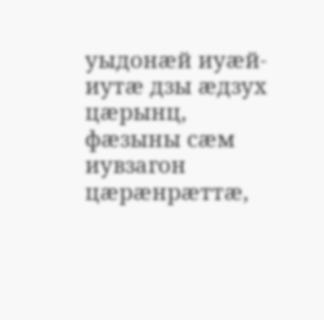уыдонæй иуæй-иутæ дзы æдзух цæрынц, фæзыны сæм иувзагон цæрæнрæттæ,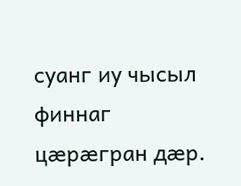суанг иу чысыл финнаг цæрæгран дæр.